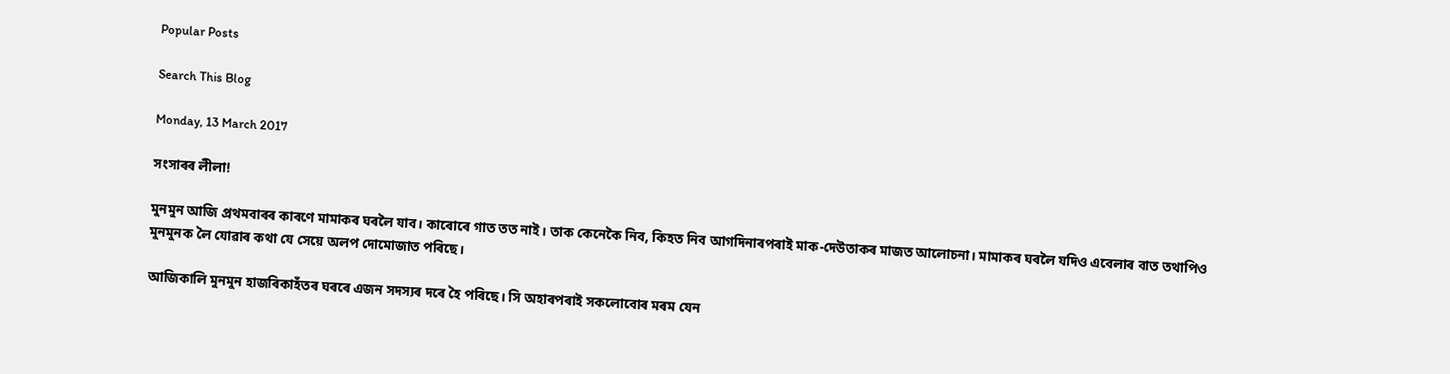Popular Posts

Search This Blog

Monday, 13 March 2017

সংসাৰৰ লীলা!

মুনমুন আজি প্ৰথমবাৰৰ কাৰণে মামাকৰ ঘৰলৈ যাব। কাৰোৰে গাত তত নাই। তাক কেনেকৈ নিব, কিহত নিব আগদিনাৰপৰাই মাক-দেউতাকৰ মাজত আলোচনা। মামাকৰ ঘৰলৈ যদিও এবেলাৰ বাত তথাপিও মুনমুনক লৈ যোৱাৰ কথা যে সেয়ে অলপ দোমোজাত পৰিছে।

আজিকালি মুনমুন হাজৰিকাহঁতৰ ঘৰৰে এজন সদস্যৰ দৰে হৈ পৰিছে। সি অহাৰপৰাই সকলোবোৰ মৰম যেন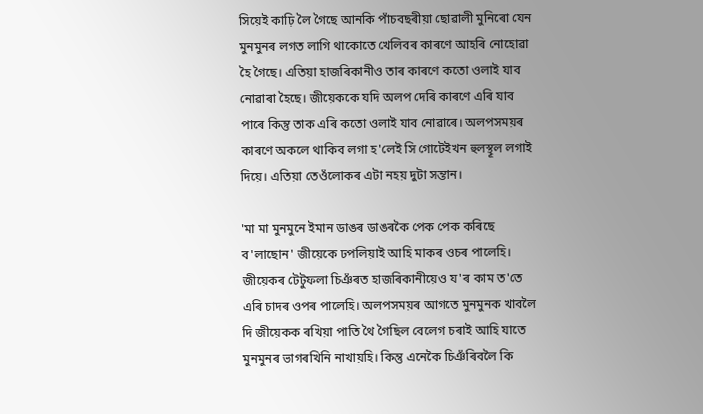সিয়েই কাঢ়ি লৈ গৈছে আনকি পাঁচবছৰীয়া ছোৱালী মুনিৰো যেন মুনমুনৰ লগত লাগি থাকোতে খেলিবৰ কাৰণে আহৰি নোহোৱা হৈ গৈছে। এতিয়া হাজৰিকানীও তাৰ কাৰণে কতো ওলাই যাব নোৱাৰা হৈছে। জীয়েককে যদি অলপ দেৰি কাৰণে এৰি যাব পাৰে কিন্তু তাক এৰি কতো ওলাই যাব নোৱাৰে। অলপসময়ৰ কাৰণে অকলে থাকিব লগা হ'লেই সি গোটেইখন হুলস্থূল লগাই দিয়ে। এতিয়া তেওঁলোকৰ এটা নহয় দুটা সন্তান।

'মা মা মুনমুনে ইমান ডাঙৰ ডাঙৰকৈ পেক পেক কৰিছে ব'লাছোন' জীয়েকে ঢপলিয়াই আহি মাকৰ ওচৰ পালেহি। জীয়েকৰ টেটুফলা চিঞঁৰত হাজৰিকানীয়েও য'ৰ কাম ত'তে এৰি চাদৰ ওপৰ পালেহি। অলপসময়ৰ আগতে মুনমুনক খাবলৈ দি জীয়েকক ৰখিয়া পাতি থৈ গৈছিল বেলেগ চৰাই আহি যাতে মুনমুনৰ ভাগৰখিনি নাখায়হি। কিন্তু এনেকৈ চিঞঁৰিবলৈ কি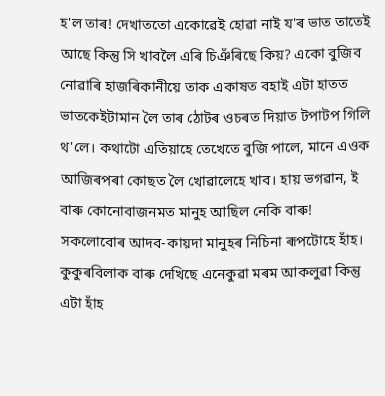হ'ল তাৰ! দেখাততো একোৱেই হোৱা নাই য'ৰ ভাত তাতেই আছে কিন্তু সি খাবলৈ এৰি চিঞঁৰিছে কিয়? একো বুজিব নোৱাৰি হাজৰিকানীয়ে তাক একাষত বহাই এটা হাতত ভাতকেইটামান লৈ তাৰ ঠোটৰ ওচৰত দিয়াত টপাটপ গিলি থ'লে। কথাটো এতিয়াহে তেখেতে বুজি পালে, মানে এওক আজিৰপৰা কোছত লৈ খোৱালেহে খাব। হায় ভগৱান, ই বাৰু কোনোবাজনমত মানুহ আছিল নেকি বাৰু! সকলোবোৰ আদব-কায়দা মানুহৰ নিচিনা ৰূপটোহে হাঁহ। কুকুৰবিলাক বাৰু দেখিছে এনেকুৱা মৰম আকলুৱা কিন্তু এটা হাঁহ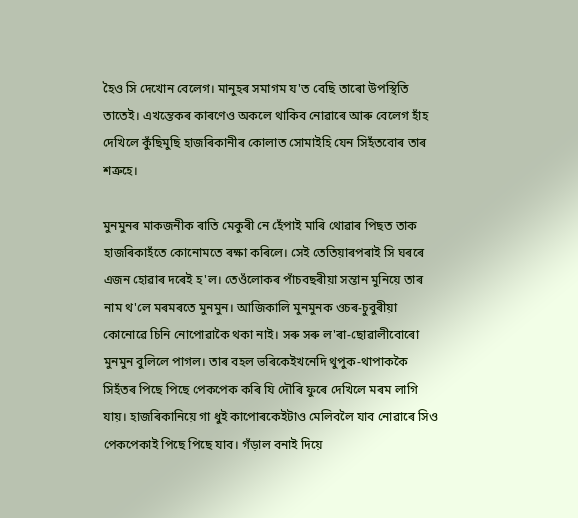হৈও সি দেখোন বেলেগ। মানুহৰ সমাগম য'ত বেছি তাৰো উপস্থিতি তাতেই। এখন্তেকৰ কাৰণেও অকলে থাকিব নোৱাৰে আৰু বেলেগ হাঁহ দেখিলে কুঁছিমুছি হাজৰিকানীৰ কোলাত সোমাইহি যেন সিহঁতবোৰ তাৰ শত্ৰুহে।

মুনমুনৰ মাকজনীক ৰাতি মেকুৰী নে হেঁপাই মাৰি থোৱাৰ পিছত তাক হাজৰিকাহঁতে কোনোমতে ৰক্ষা কৰিলে। সেই তেতিয়াৰপৰাই সি ঘৰৰে এজন হোৱাৰ দৰেই হ'ল। তেওঁলোকৰ পাঁচবছৰীয়া সন্তান মুনিয়ে তাৰ নাম থ'লে মৰমৰতে মুনমুন। আজিকালি মুনমুনক ওচৰ-চুবুৰীয়া কোনোৱে চিনি নোপোৱাকৈ থকা নাই। সৰু সৰু ল'ৰা-ছোৱালীবোৰো মুনমুন বুলিলে পাগল। তাৰ বহল ভৰিকেইখনেদি থুপুক-থাপাককৈ সিহঁতৰ পিছে পিছে পেকপেক কৰি যি দৌৰি ফুৰে দেখিলে মৰম লাগি যায়। হাজৰিকানিয়ে গা ধুই কাপোৰকেইটাও মেলিবলৈ যাব নোৱাৰে সিও পেকপেকাই পিছে পিছে যাব। গঁড়াল বনাই দিয়ে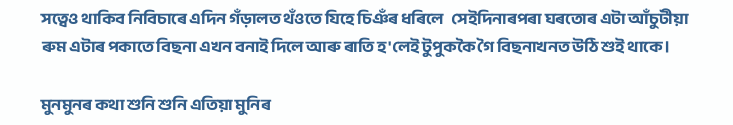সত্বেও থাকিব নিবিচাৰে এদিন গঁড়ালত থঁওতে যিহে চিঞঁৰ ধৰিলে   সেইদিনাৰপৰা ঘৰতোৰ এটা আঁচুটীয়া ৰুম এটাৰ পকাতে বিছনা এখন বনাই দিলে আৰু ৰাতি হ'লেই টুপুককৈ গৈ বিছনাখনত উঠি শুই থাকে।

মুনমুনৰ কথা শুনি শুনি এতিয়া মুনিৰ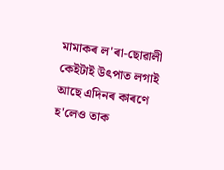মামাকৰ ল'ৰা-ছোৱালী কেইটাই উৎপাত লগাই আছে এদিনৰ কাৰণে হ'লেও তাক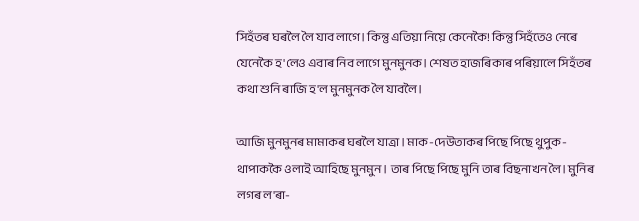সিহঁতৰ ঘৰলৈ লৈ যাব লাগে। কিন্তু এতিয়া নিয়ে কেনেকৈ! কিন্তু সিহঁতেও নেৰে যেনেকৈ হ'লেও এবাৰ নিব লাগে মুনমুনক। শেষত হাজৰিকাৰ পৰিয়ালে সিহঁতৰ কথা শুনি ৰাজি হ'ল মুনমুনক লৈ যাবলৈ।

আজি মুনমুনৰ মামাকৰ ঘৰলৈ যাত্ৰা। মাক-দেউতাকৰ পিছে পিছে থুপুক-থাপাককৈ ওলাই আহিছে মুনমুন। তাৰ পিছে পিছে মুনি তাৰ বিছনাখন লৈ। মুনিৰ লগৰ ল'ৰা-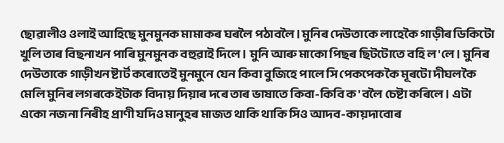ছোৱালীও ওলাই আহিছে মুনমুনক মামাকৰ ঘৰলৈ পঠাবলৈ। মুনিৰ দেউতাকে লাহেকৈ গাড়ীৰ ডিকিটো খুলি তাৰ বিছনাখন পাৰি মুনমুনক বহুৱাই দিলে। মুনি আৰু মাকো পিছৰ ছিটটোতে বহি ল'লে। মুনিৰ দেউতাকে গাড়ীখন ষ্টাৰ্ট কৰোতেই মুনমুনে যেন কিবা বুজিহে পালে সি পেকপেককৈ মূৰটো দীঘলকৈ মেলি মুনিৰ লগৰকেইটাক বিদায় দিয়াৰ দৰে তাৰ ভাষাতে কিবা-কিবি ক'বলৈ চেষ্টা কৰিলে। এটা একো নজনা নিৰীহ প্ৰাণী যদিও মানুহৰ মাজত থাকি থাকি সিও আদব-কায়দাবোৰ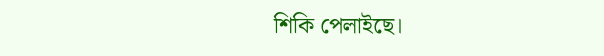শিকি পেলাইছে।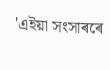'এইয়া সংসাৰৰে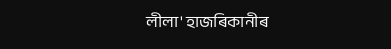লীলা' হাজৰিকানীৰ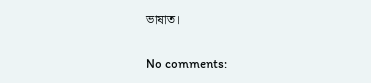ভাষাত।

No comments: